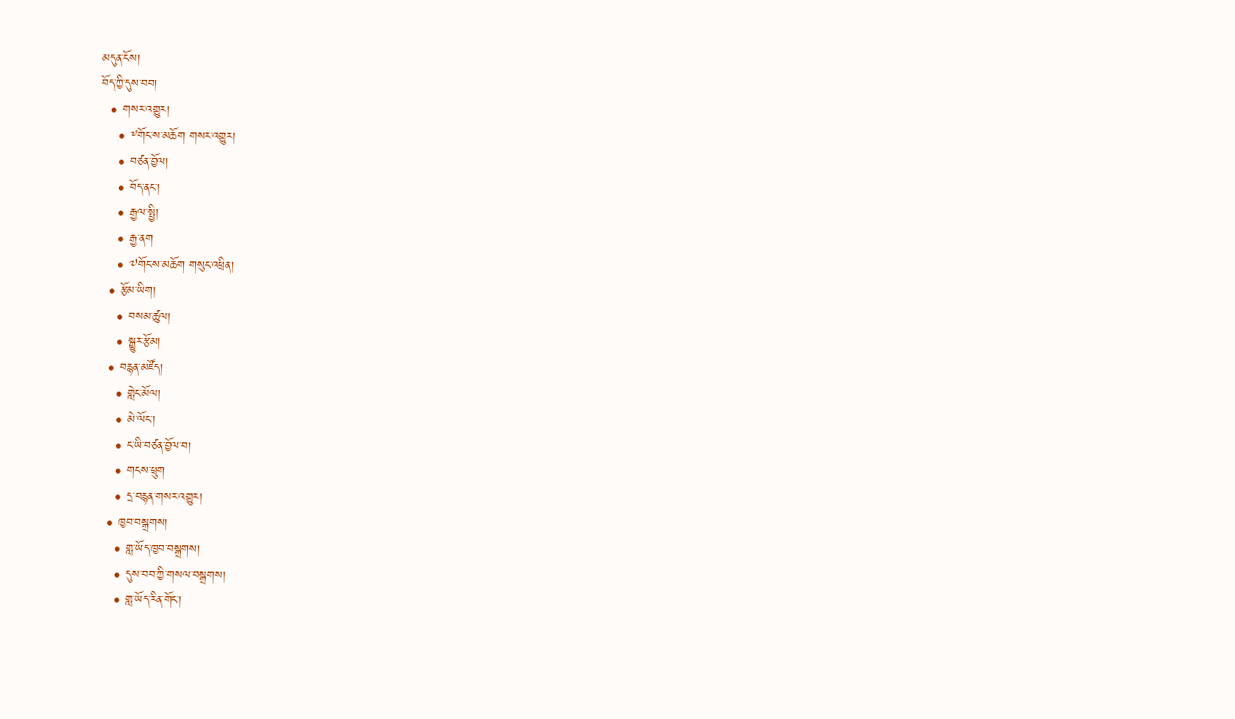མདུན་ངོས།
བོད་ཀྱི་དུས་བབ།
  • གསར་འགྱུར།
    • ༸གོང་ས་མཆོག གསར་འགྱུར།
    • བཙན་བྱོལ།
    • བོད་ནང་།
    • རྒྱལ་སྤྱི།
    • རྒྱ་ནག
    • ༧གོང་ས་མཆོག གསུང་འཕྲིན།
  • རྩོམ་ཡིག།
    • བསམ་ཚུལ།
    • སྒྱུར་རྩོམ།
  • བརྙན་མཛོད།
    • གླེང་མོལ།
    • མེ་ལོང་།
    • ང་ཡི་བཙན་བྱོལ་བ།
    • གངས་ཕྲུག
    • དྲ་བརྙན་གསར་འགྱུར།
  • ཁྱབ་བསྒྲགས།
    • གླ་ཡོད་ཁྱབ་བསྒྲགས།
    • དུས་བབ་ཀྱི་གསལ་བསྒྲགས།
    • གླ་ཡོད་རིན་གོང་།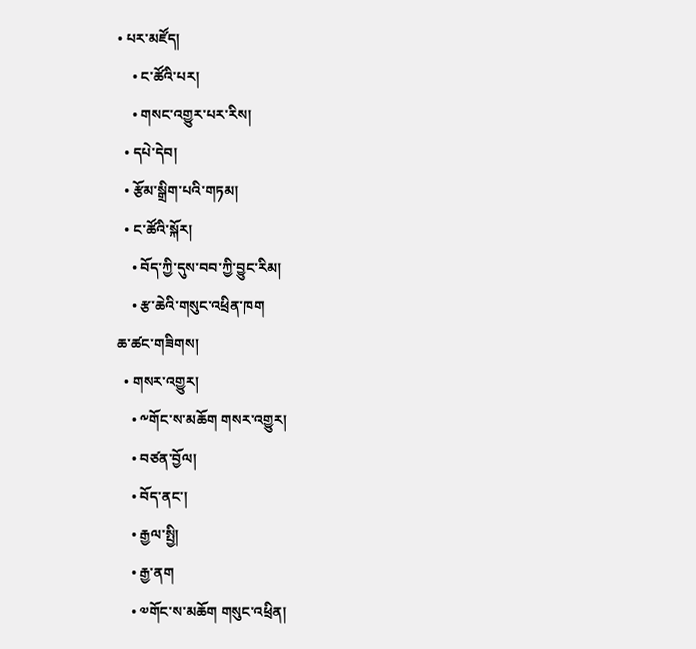• པར་མཛོད།
    • ང་ཚོའི་པར།
    • གསང་འགྱུར་པར་རིས།
  • དཔེ་དེབ།
  • རྩོམ་སྒྲིག་པའི་གཏམ།
  • ང་ཚོའི་སྐོར།
    • བོད་ཀྱི་དུས་བབ་ཀྱི་བྱུང་རིམ།
    • རྩ་ཆེའི་གསུང་འཕྲིན་ཁག
ཆ་ཚང་གཟིགས།
  • གསར་འགྱུར།
    • ༸གོང་ས་མཆོག གསར་འགྱུར།
    • བཙན་བྱོལ།
    • བོད་ནང་།
    • རྒྱལ་སྤྱི།
    • རྒྱ་ནག
    • ༧གོང་ས་མཆོག གསུང་འཕྲིན།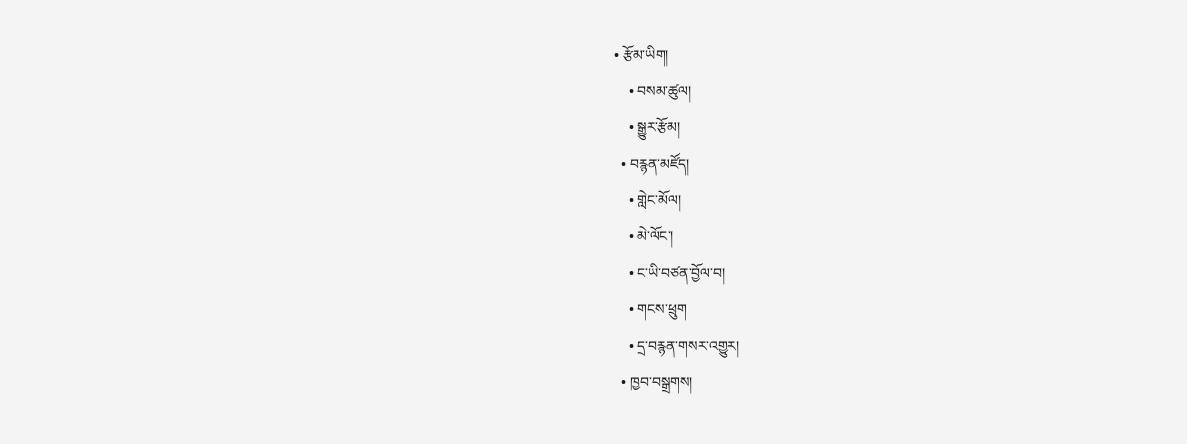• རྩོམ་ཡིག།
    • བསམ་ཚུལ།
    • སྒྱུར་རྩོམ།
  • བརྙན་མཛོད།
    • གླེང་མོལ།
    • མེ་ལོང་།
    • ང་ཡི་བཙན་བྱོལ་བ།
    • གངས་ཕྲུག
    • དྲ་བརྙན་གསར་འགྱུར།
  • ཁྱབ་བསྒྲགས།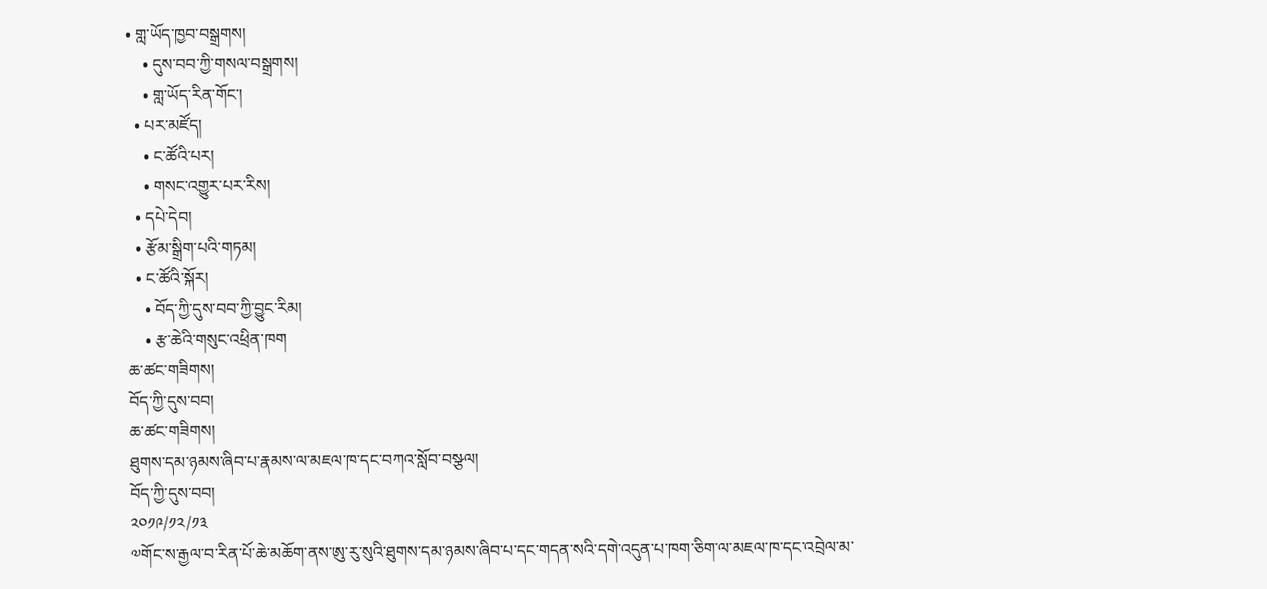• གླ་ཡོད་ཁྱབ་བསྒྲགས།
    • དུས་བབ་ཀྱི་གསལ་བསྒྲགས།
    • གླ་ཡོད་རིན་གོང་།
  • པར་མཛོད།
    • ང་ཚོའི་པར།
    • གསང་འགྱུར་པར་རིས།
  • དཔེ་དེབ།
  • རྩོམ་སྒྲིག་པའི་གཏམ།
  • ང་ཚོའི་སྐོར།
    • བོད་ཀྱི་དུས་བབ་ཀྱི་བྱུང་རིམ།
    • རྩ་ཆེའི་གསུང་འཕྲིན་ཁག
ཆ་ཚང་གཟིགས།
བོད་ཀྱི་དུས་བབ།
ཆ་ཚང་གཟིགས།
ཐུགས་དམ་ཉམས་ཞིབ་པ་རྣམས་ལ་མཇལ་ཁ་དང་བཀའ་སློབ་བསྩལ།
བོད་ཀྱི་དུས་བབ།
༢༠༡༩/༡༢/༡༣
༧གོང་ས་རྒྱལ་བ་རིན་པོ་ཆེ་མཆོག་ནས་ཨུ་རུ་སུའི་ཐུགས་དམ་ཉམས་ཞིབ་པ་དང་གདན་སའི་དགེ་འདུན་པ་ཁག་ཅིག་ལ་མཇལ་ཁ་དང་འབྲེལ་མ་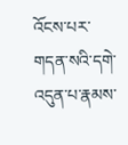འོངས་པར་གདན་སའི་དགེ་འདུན་པ་རྣམས་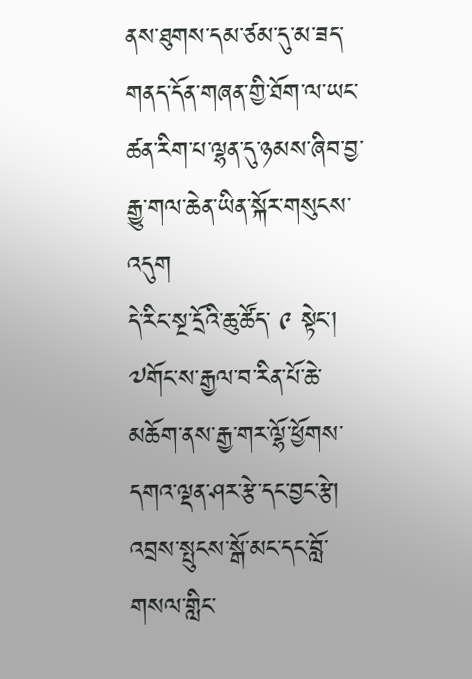ནས་ཐུགས་དམ་ཙམ་དུ་མ་ཟད་གནད་དོན་གཞན་གྱི་ཐོག་ལ་ཡང་ཚན་རིག་པ་ལྷན་དུ་ཉམས་ཞིབ་བྱ་རྒྱུ་གལ་ཆེན་ཡིན་སྐོར་གསུངས་འདུག
དེ་རིང་སྔ་དྲོའི་ཆུ་ཚོད་ ༩ སྟེང་། ༧གོང་ས་རྒྱལ་བ་རིན་པོ་ཆེ་མཆོག་ནས་རྒྱ་གར་ལྷོ་ཕྱོགས་དགའ་ལྡན་ཤར་རྩེ་དང་བྱང་རྩེ། འབྲས་སྤུངས་སྒོ་མང་དང་བློ་གསལ་གླིང་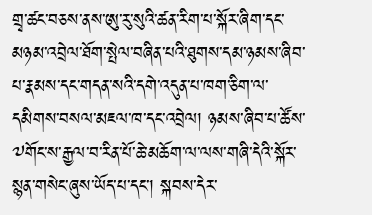གྲྭ་ཚང་བཅས་ནས་ཨུ་རུ་སུའི་ཚན་རིག་པ་སྐོར་ཞིག་དང་མཉམ་འབྲེལ་ཐོག་སྤེལ་བཞིན་པའི་ཐུགས་དམ་ཉམས་ཞིབ་པ་རྣམས་དང་གདན་སའི་དགེ་འདུན་པ་ཁག་ཅིག་ལ་དམིགས་བསལ་མཇལ་ཁ་དང་འབྲེལ། ཉམས་ཞིབ་པ་ཚོས་༧གོང་ས་རྒྱལ་བ་རིན་པོ་ཆེ་མཆོག་ལ་ལས་གཞི་དེའི་སྐོར་སྙན་གསེང་ཞུས་ཡོད་པ་དང་། སྐབས་དེར་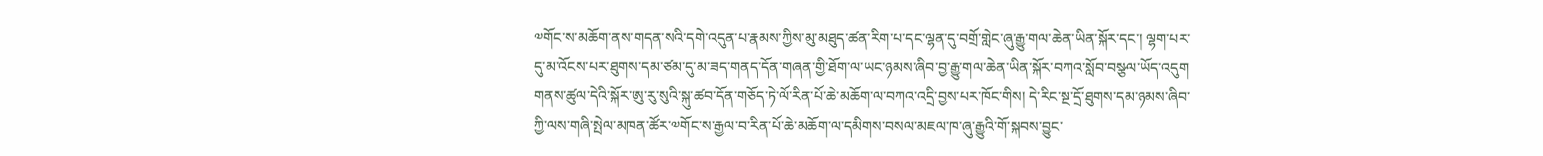༧གོང་ས་མཆོག་ནས་གདན་སའི་དགེ་འདུན་པ་རྣམས་ཀྱིས་མུ་མཐུད་ཚན་རིག་པ་དང་ལྷན་དུ་བགྲོ་གླེང་ཞུ་རྒྱུ་གལ་ཆེན་ཡིན་སྐོར་དང་། ལྷག་པར་དུ་མ་འོངས་པར་ཐུགས་དམ་ཙམ་དུ་མ་ཟད་གནད་དོན་གཞན་གྱི་ཐོག་ལ་ཡང་ཉམས་ཞིབ་བྱ་རྒྱུ་གལ་ཆེན་ཡིན་སྐོར་བཀའ་སློབ་བསྩལ་ཡོད་འདུག
གནས་ཚུལ་དེའི་སྐོར་ཨུ་རུ་སུའི་སྐུ་ཚབ་དོན་གཅོད་ཏེ་ལོ་རིན་པོ་ཆེ་མཆོག་ལ་བཀའ་འདྲི་བྱས་པར་ཁོང་གིས། དེ་རིང་སྔ་དྲོ་ཐུགས་དམ་ཉམས་ཞིབ་ཀྱི་ལས་གཞི་སྤེལ་མཁན་ཚོར་༧གོང་ས་རྒྱལ་བ་རིན་པོ་ཆེ་མཆོག་ལ་དམིགས་བསལ་མཇལ་ཁ་ཞུ་རྒྱུའི་གོ་སྐབས་བྱུང་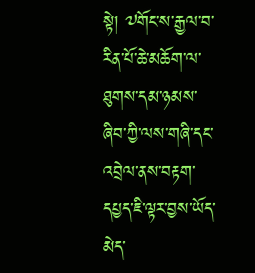སྟེ། ༧གོང་ས་རྒྱལ་བ་རིན་པོ་ཆེ་མཆོག་ལ་ཐུགས་དམ་ཉམས་ཞིབ་ཀྱི་ལས་གཞི་དང་འབྲེལ་ནས་བརྟག་དཔྱད་ཇི་ལྟར་བྱས་ཡོད་མེད་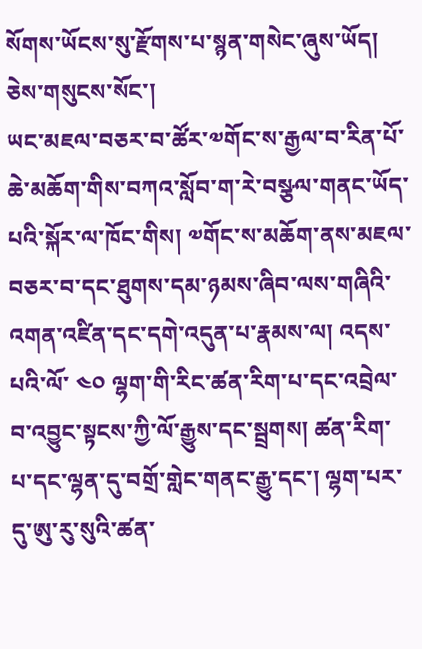སོགས་ཡོངས་སུ་རྫོགས་པ་སྙན་གསེང་ཞུས་ཡོད། ཅེས་གསུངས་སོང་།
ཡང་མཇལ་བཅར་བ་ཚོར་༧གོང་ས་རྒྱལ་བ་རིན་པོ་ཆེ་མཆོག་གིས་བཀའ་སློབ་ག་རེ་བསྩལ་གནང་ཡོད་པའི་སྐོར་ལ་ཁོང་གིས། ༧གོང་ས་མཆོག་ནས་མཇལ་བཅར་བ་དང་ཐུགས་དམ་ཉམས་ཞིབ་ལས་གཞིའི་འགན་འཛིན་དང་དགེ་འདུན་པ་རྣམས་ལ། འདས་པའི་ལོ་ ༤༠ ལྷག་གི་རིང་ཚན་རིག་པ་དང་འབྲེལ་བ་འབྱུང་སྟངས་ཀྱི་ལོ་རྒྱུས་དང་སྦྲགས། ཚན་རིག་པ་དང་ལྷན་དུ་བགྲོ་གླེང་གནང་རྒྱུ་དང་། ལྷག་པར་དུ་ཨུ་རུ་སུའི་ཚན་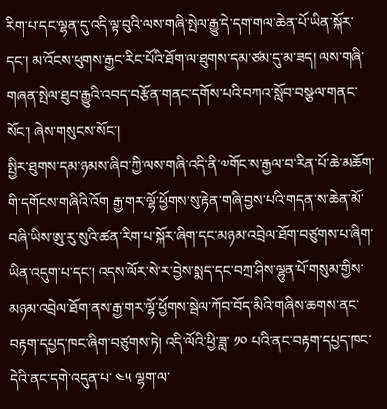རིག་པ་དང་ལྷན་དུ་འདི་ལྟ་བུའི་ལས་གཞི་སྤེལ་རྒྱུ་དེ་དག་གལ་ཆེན་པོ་ཡིན་སྐོར་དང་། མ་འོངས་ཕུགས་རྒྱང་རིང་པོའི་ཐོག་ལ་ཐུགས་དམ་ཙམ་དུ་མ་ཟད། ལས་གཞི་གཞན་སྤེལ་ཐུབ་རྒྱུའི་འབད་བརྩོན་གནང་དགོས་པའི་བཀའ་སློབ་བསྩལ་གནང་སོང་། ཞེས་གསུངས་སོང་།
སྤྱིར་ཐུགས་དམ་ཉམས་ཞིབ་ཀྱི་ལས་གཞི་འདི་ནི་༧གོང་ས་རྒྱལ་བ་རིན་པོ་ཆེ་མཆོག་གི་དགོངས་གཞིའི་འོག རྒྱ་གར་ལྷོ་ཕྱོགས་སུ་རྟེན་གཞི་བྱས་པའི་གདན་ས་ཆེན་མོ་བཞི་ཡིས་ཨུ་རུ་སུའི་ཚན་རིག་པ་སྐོར་ཞིག་དང་མཉམ་འབྲེལ་ཐོག་བཙུགས་པ་ཞིག་ཡིན་འདུག་པ་དང་། འདས་ལོར་སེ་ར་བྱེས་སྨད་དང་བཀྲ་ཤིས་ལྷུན་པོ་གསུམ་གྱིས་མཉམ་འབྲེལ་ཐོག་ནས་རྒྱ་གར་ལྷོ་ཕྱོགས་སྦེལ་ཀོབ་བོད་མིའི་གཞིས་ཆགས་ནང་བརྟག་དཔྱད་ཁང་ཞིག་བཙུགས་ཏེ། འདི་ལོའི་ཕྱི་ཟླ་ ༡༠ པའི་ནང་བརྟག་དཔྱད་ཁང་དེའི་ནང་དགེ་འདུན་པ་ ༤༥ ལྷག་ལ་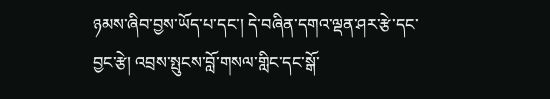ཉམས་ཞིབ་བྱས་ཡོད་པ་དང་། དེ་བཞིན་དགའ་ལྡན་ཤར་རྩེ་དང་བྱང་རྩེ། འབྲས་སྤུངས་བློ་གསལ་གླིང་དང་སྒོ་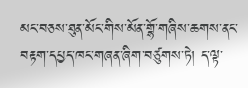མང་བཅས་ཐུན་མོང་གིས་མོན་གྷོ་གཞིས་ཆགས་ནང་བརྟག་དཔྱད་ཁང་གཞན་ཞིག་བཙུགས་ཏེ། ད་ལྟ་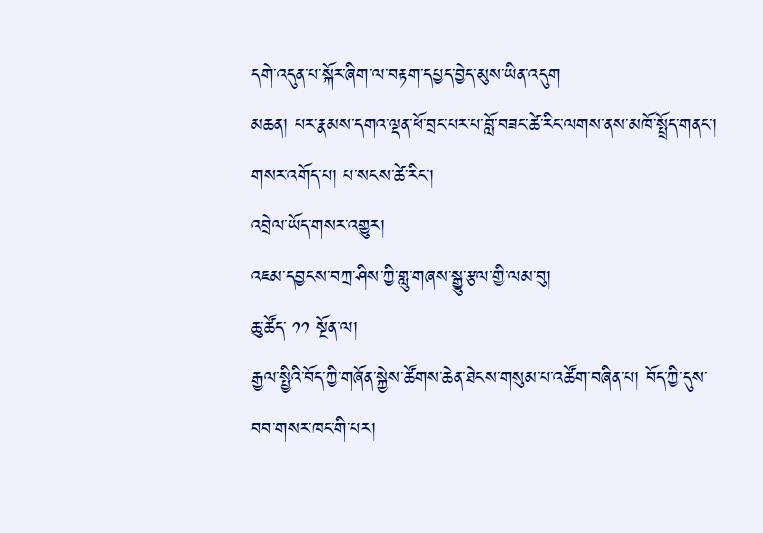དགེ་འདུན་པ་སྐོར་ཞིག་ལ་བརྟག་དཔྱད་བྱེད་མུས་ཡིན་འདུག
མཆན། པར་རྣམས་དགའ་ལྡན་ཕོ་བྲང་པར་པ་བློ་བཟང་ཚེ་རིང་ལགས་ནས་མཁོ་སྤྲོད་གནང་།
གསར་འགོད་པ། པ་སངས་ཚེ་རིང་།
འབྲེལ་ཡོད་གསར་འགྱུར།
འཇམ་དབྱངས་བཀྲ་ཤིས་ཀྱི་གླུ་གཞས་སྒྱུ་རྩལ་གྱི་ལམ་བུ།
ཆུ་ཚོད་ ༡༡ སྔོན་ལ།
རྒྱལ་སྤྱིའི་བོད་ཀྱི་གཞོན་སྐྱེས་ཚོགས་ཆེན་ཐེངས་གསུམ་པ་འཚོག་བཞིན་པ། བོད་ཀྱི་དུས་བབ་གསར་ཁང་གི་པར།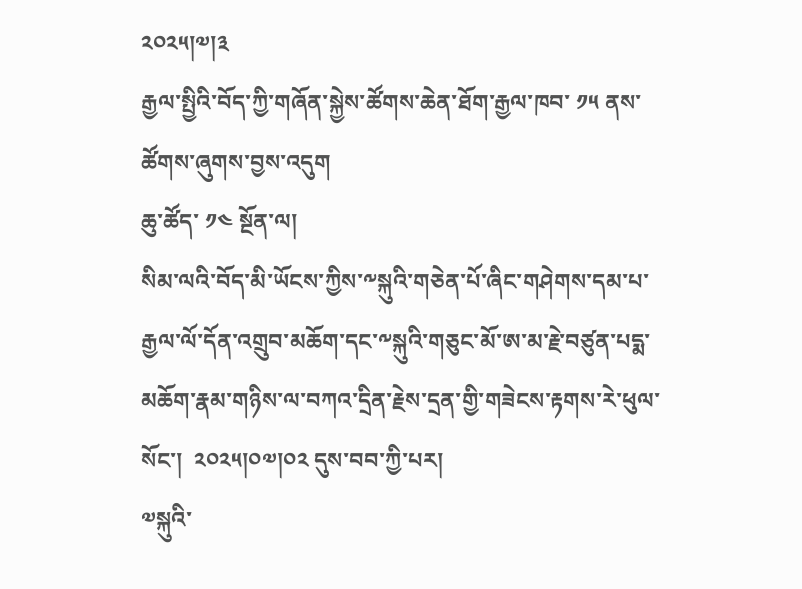༢༠༢༥།༧།༣
རྒྱལ་སྤྱིའི་བོད་ཀྱི་གཞོན་སྐྱེས་ཚོགས་ཆེན་ཐོག་རྒྱལ་ཁབ་ ༡༥ ནས་ཚོགས་ཞུགས་བྱས་འདུག
ཆུ་ཚོད་ ༡༤ སྔོན་ལ།
སིམ་ལའི་བོད་མི་ཡོངས་ཀྱིས་༸སྐུའི་གཅེན་པོ་ཞིང་གཤེགས་དམ་པ་རྒྱལ་ལོ་དོན་འགྲུབ་མཆོག་དང་༸སྐུའི་གཅུང་མོ་ཨ་མ་རྗེ་བཙུན་པདྨ་མཆོག་རྣམ་གཉིས་ལ་བཀའ་དྲིན་རྗེས་དྲན་གྱི་གཟེངས་རྟགས་རེ་ཕུལ་སོང་།  ༢༠༢༥།༠༧།༠༢ དུས་བབ་ཀྱི་པར།
༧སྐུའི་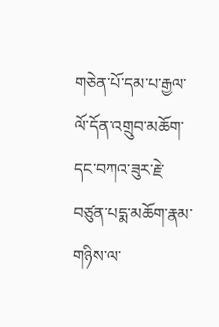གཅེན་པོ་དམ་པ་རྒྱལ་ལོ་དོན་འགྲུབ་མཆོག་དང་བཀའ་ཟུར་རྗེ་བཙུན་པདྨ་མཆོག་རྣམ་གཉིས་ལ་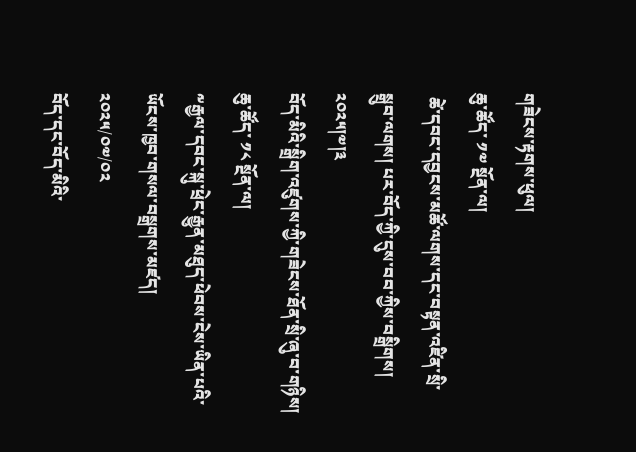གཟེངས་རྟགས་ཕུལ།
ཆུ་ཚོད་ ༡༧ སྔོན་ལ།
 ཚེ་དབང་དབྱངས་མཚོ་ལགས་དང་བསྟན་འཛིན་སྲི་སྒྲུབ་ལགས། པར་བོད་ཀྱི་དུས་བབ་ཀྱིས་བསྒྲིགས། ༢༠༢༥།༧།༣
བོད་མིའི་སྒྲིག་འཛུགས་ཀྱི་གཟེངས་ཐོན་སྲི་ཞུ་བ་གཉིས།
ཆུ་ཚོད་ ༡༨ སྔོན་ལ།
༸རྒྱལ་དབང་སྐུ་ཕྲེང་རྒྱུན་མཐུད་ཕེབས་ངེས་ཡིན་པའི་ཡོངས་ཁྱབ་གསལ་བསྒྲགས་མཛད།
༢༠༢༥/༠༧/༠༢
བོད་དང་བོད་མིའི་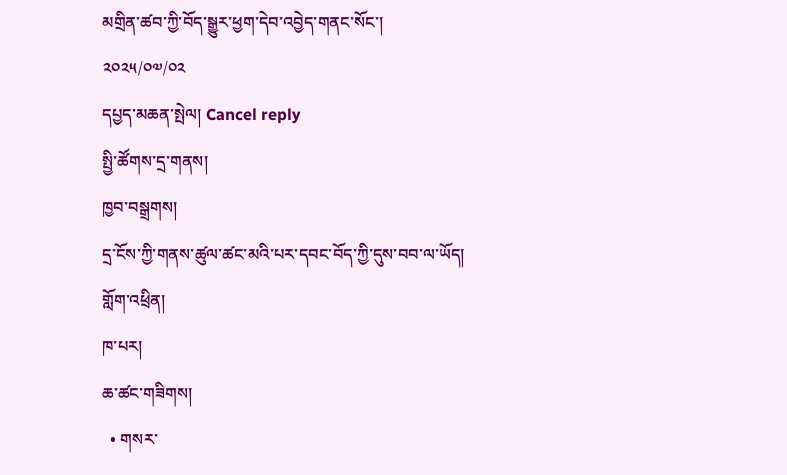མགྲིན་ཚབ་ཀྱི་བོད་སྒྱུར་ཕྱག་དེབ་འབྱེད་གནང་སོང་།
༢༠༢༥/༠༧/༠༢
དཔྱད་མཆན་སྤེལ། Cancel reply
སྤྱི་ཚོགས་དྲ་གནས།
ཁྱབ་བསྒྲགས།
དྲ་ངོས་ཀྱི་གནས་ཚུལ་ཚང་མའི་པར་དབང་བོད་ཀྱི་དུས་བབ་ལ་ཡོད།
གློག་འཕྲིན།
ཁ་པར།
ཆ་ཚང་གཟིགས།
  • གསར་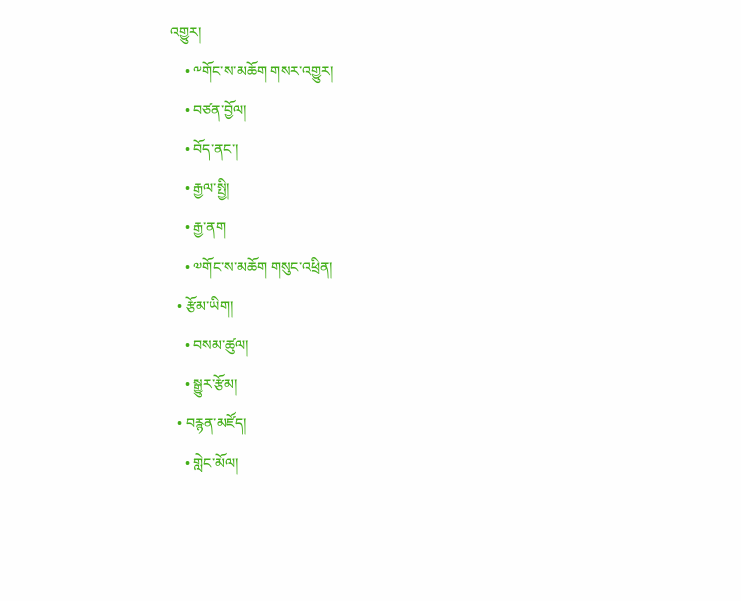འགྱུར།
    • ༸གོང་ས་མཆོག གསར་འགྱུར།
    • བཙན་བྱོལ།
    • བོད་ནང་།
    • རྒྱལ་སྤྱི།
    • རྒྱ་ནག
    • ༧གོང་ས་མཆོག གསུང་འཕྲིན།
  • རྩོམ་ཡིག།
    • བསམ་ཚུལ།
    • སྒྱུར་རྩོམ།
  • བརྙན་མཛོད།
    • གླེང་མོལ།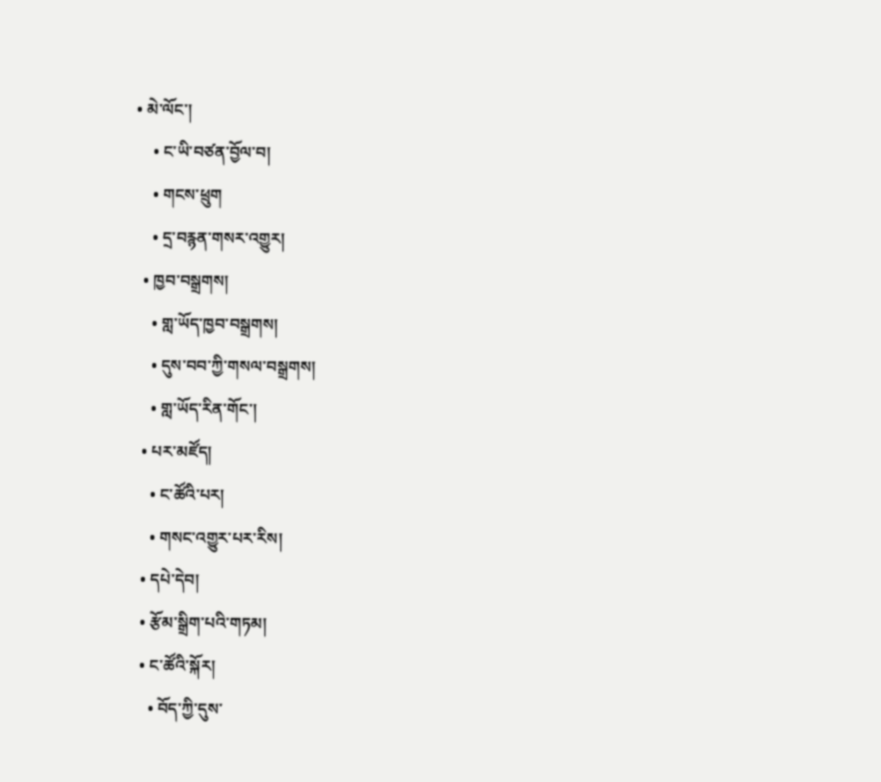• མེ་ལོང་།
    • ང་ཡི་བཙན་བྱོལ་བ།
    • གངས་ཕྲུག
    • དྲ་བརྙན་གསར་འགྱུར།
  • ཁྱབ་བསྒྲགས།
    • གླ་ཡོད་ཁྱབ་བསྒྲགས།
    • དུས་བབ་ཀྱི་གསལ་བསྒྲགས།
    • གླ་ཡོད་རིན་གོང་།
  • པར་མཛོད།
    • ང་ཚོའི་པར།
    • གསང་འགྱུར་པར་རིས།
  • དཔེ་དེབ།
  • རྩོམ་སྒྲིག་པའི་གཏམ།
  • ང་ཚོའི་སྐོར།
    • བོད་ཀྱི་དུས་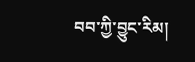བབ་ཀྱི་བྱུང་རིམ།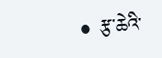• རྩ་ཆེའི་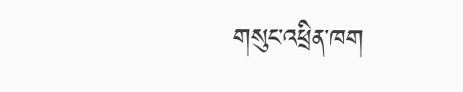གསུང་འཕྲིན་ཁག